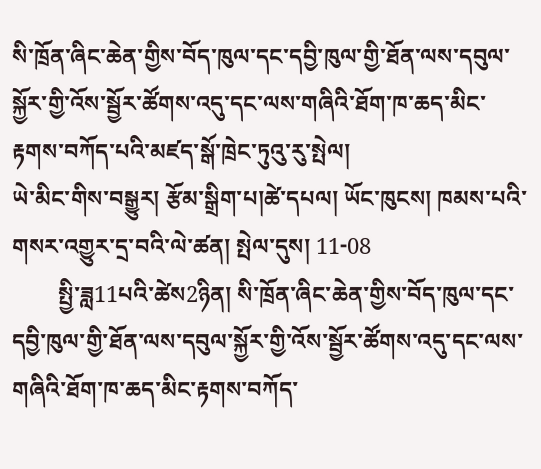སི་ཁྲོན་ཞིང་ཆེན་གྱིས་བོད་ཁུལ་དང་དབྱི་ཁུལ་གྱི་ཐོན་ལས་དབུལ་སྐྱོར་གྱི་འོས་སྦྱོར་ཚོགས་འདུ་དང་ལས་གཞིའི་ཐོག་ཁ་ཆད་མིང་རྟགས་བཀོད་པའི་མཛད་སྒོ་ཁྲེང་ཏུའུ་རུ་སྤེལ།
ཡེ་མིང་གིས་བསྒྱུར། རྩོམ་སྒྲིག་པ།ཚེ་དཔལ། ཡོང་ཁུངས། ཁམས་པའི་གསར་འགྱུར་དྲ་བའི་ལེ་ཚན། སྤེལ་དུས། 11-08
        སྤྱི་ཟླ11པའི་ཚེས2ཉིན། སི་ཁྲོན་ཞིང་ཆེན་གྱིས་བོད་ཁུལ་དང་དབྱི་ཁུལ་གྱི་ཐོན་ལས་དབུལ་སྐྱོར་གྱི་འོས་སྦྱོར་ཚོགས་འདུ་དང་ལས་གཞིའི་ཐོག་ཁ་ཆད་མིང་རྟགས་བཀོད་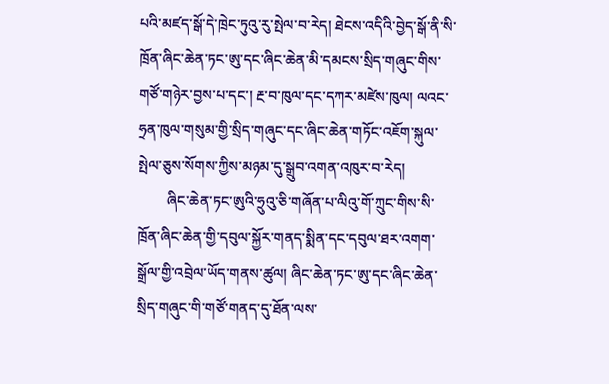པའི་མཛད་སྒོ་དེ་ཁྲེང་ཏུའུ་རུ་སྤེལ་བ་རེད། ཐེངས་འདིའི་བྱེད་སྒོ་ནི་སི་ཁྲོན་ཞིང་ཆེན་ཏང་ཨུ་དང་ཞིང་ཆེན་མི་དམངས་སྲིད་གཞུང་གིས་གཙོ་གཉེར་བྱས་པ་དང་། རྔ་བ་ཁུལ་དང་དཀར་མཛེས་ཁུལ། ལའང་ཧྲན་ཁུལ་གསུམ་གྱི་སྲིད་གཞུང་དང་ཞིང་ཆེན་གཏོང་འཇོག་སྐུལ་སྤེལ་ཅུས་སོགས་ཀྱིས་མཉམ་དུ་སྒྲུབ་འགན་འཁུར་བ་རེད།
        ཞིང་ཆེན་ཏང་ཨུའི་ཧྲུའུ་ཅི་གཞོན་པ་ལིའུ་གོ་ཀྲུང་གིས་སི་ཁྲོན་ཞིང་ཆེན་གྱི་དབུལ་སྐྱོར་གནད་སྨིན་དང་དབུལ་ཐར་འགག་སྒྲོལ་གྱི་འབྲེལ་ཡོད་གནས་ཚུལ། ཞིང་ཆེན་ཏང་ཨུ་དང་ཞིང་ཆེན་སྲིད་གཞུང་གི་གཙོ་གནད་དུ་ཐོན་ལས་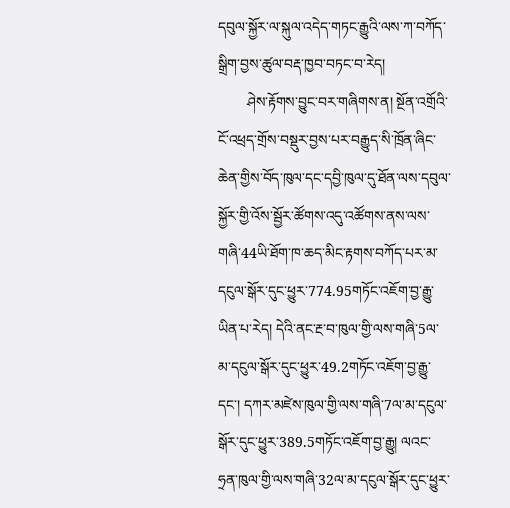དབུལ་སྐྱོར་ལ་སྐུལ་འདེད་གཏང་རྒྱུའི་ལས་ཀ་བཀོད་སྒྲིག་བྱས་ཚུལ་བརྡ་ཁྱབ་བཏང་བ་རེད།
        ཤེས་རྟོགས་བྱུང་བར་གཞིགས་ན། སྔོན་འགྲོའི་ངོ་འཕྲད་གྲོས་བསྡུར་བྱས་པར་བརྒྱུད་སི་ཁྲོན་ཞིང་ཆེན་གྱིས་བོད་ཁུལ་དང་དབྱི་ཁུལ་དུ་ཐོན་ལས་དབུལ་སྐྱོར་གྱི་འོས་སྦྱོར་ཚོགས་འདུ་འཚོགས་ནས་ལས་གཞི་44ཡི་ཐོག་ཁ་ཆད་མིང་རྟགས་བཀོད་པར་མ་དངུལ་སྒོར་དུང་ཕྱུར་774.95གཏོང་འཇོག་བྱ་རྒྱུ་ཡིན་པ་རེད། དེའི་ནང་རྔ་བ་ཁུལ་གྱི་ལས་གཞི་5ལ་མ་དངུལ་སྒོར་དུང་ཕྱུར་49.2གཏོང་འཇོག་བྱ་རྒྱུ་དང་། དཀར་མཛེས་ཁུལ་གྱི་ལས་གཞི་7ལ་མ་དངུལ་སྒོར་དུང་ཕྱུར་389.5གཏོང་འཇོག་བྱ་རྒྱུ། ལའང་ཧྲན་ཁུལ་གྱི་ལས་གཞི་32ལ་མ་དངུལ་སྒོར་དུང་ཕྱུར་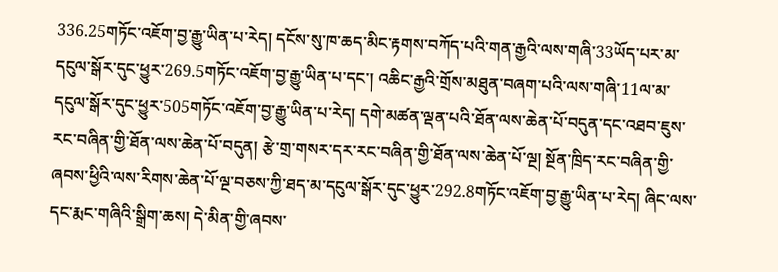336.25གཏོང་འཇོག་བྱ་རྒྱུ་ཡིན་པ་རེད། དངོས་སུ་ཁ་ཆད་མིང་རྟགས་བཀོད་པའི་གན་རྒྱའི་ལས་གཞི་33ཡོད་པར་མ་དངུལ་སྒོར་དུང་ཕྱུར་269.5གཏོང་འཇོག་བྱ་རྒྱུ་ཡིན་པ་དང་། འཆིང་རྒྱའི་གྲོས་མཐུན་བཞག་པའི་ལས་གཞི་11ལ་མ་དངུལ་སྒོར་དུང་ཕྱུར་505གཏོང་འཇོག་བྱ་རྒྱུ་ཡིན་པ་རེད། དགེ་མཚན་ལྡན་པའི་ཐོན་ལས་ཆེན་པོ་བདུན་དང་འཐབ་ཇུས་རང་བཞིན་གྱི་ཐོན་ལས་ཆེན་པོ་བདུན། རྩེ་གྲ་གསར་དར་རང་བཞིན་གྱི་ཐོན་ལས་ཆེན་པོ་ལྔ། སྔོན་ཁྲིད་རང་བཞིན་གྱི་ཞབས་ཕྱིའི་ལས་རིགས་ཆེན་པོ་ལྔ་བཅས་ཀྱི་ཐད་མ་དངུལ་སྒོར་དུང་ཕྱུར་292.8གཏོང་འཇོག་བྱ་རྒྱུ་ཡིན་པ་རེད། ཞིང་ལས་དང་རྨང་གཞིའི་སྒྲིག་ཆས། དེ་མིན་གྱི་ཞབས་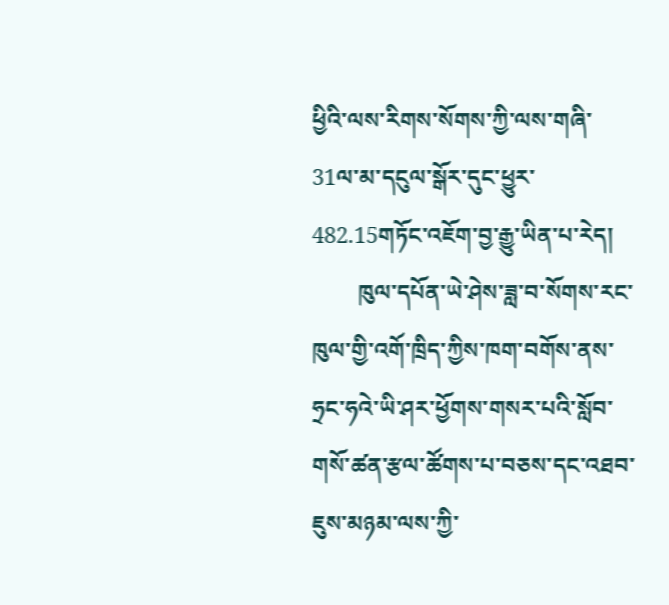ཕྱིའི་ལས་རིགས་སོགས་ཀྱི་ལས་གཞི་31ལ་མ་དངུལ་སྒོར་དུང་ཕྱུར་482.15གཏོང་འཇོག་བྱ་རྒྱུ་ཡིན་པ་རེད།
        ཁུལ་དཔོན་ཡེ་ཤེས་ཟླ་བ་སོགས་རང་ཁུལ་གྱི་འགོ་ཁྲིད་ཀྱིས་ཁག་བགོས་ནས་ཧྲང་ཧའེ་ཡི་ཤར་ཕྱོགས་གསར་པའི་སློབ་གསོ་ཚན་རྩལ་ཚོགས་པ་བཅས་དང་འཐབ་ཇུས་མཉམ་ལས་ཀྱི་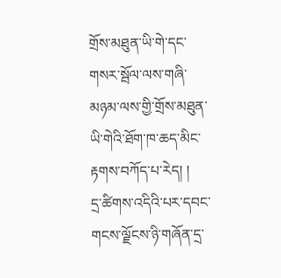གྲོས་མཐུན་ཡི་གེ་དང་གསར་སྦོལ་ལས་གཞི་མཉམ་ལས་གྱི་གྲོས་མཐུན་ཡི་གེའི་ཐོག་ཁ་ཆད་མིང་རྟགས་བཀོད་པ་རེད། །
དྲ་ཚིགས་འདིའི་པར་དབང་གངས་ལྗོངས་ཉི་གཞོན་དྲ་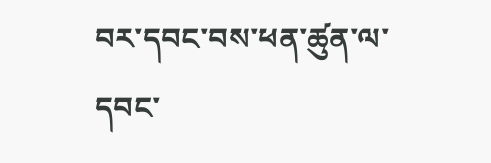བར་དབང་བས་ཕན་ཚུན་ལ་དབང་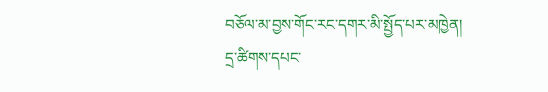བཅོལ་མ་བྱས་གོང་རང་དགར་མི་སྤྱོད་པར་མཁྱེན།
དྲ་ཚིགས་དཔང་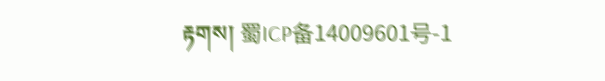རྟགས། 蜀ICP备14009601号-1